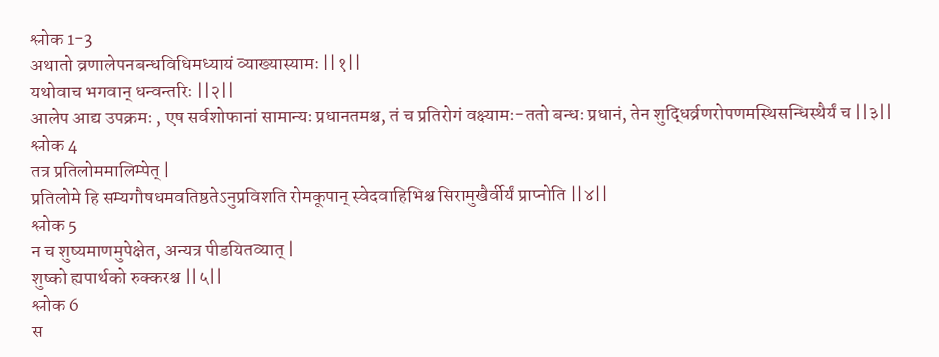श्लोक 1-3
अथातो व्रणालेपनबन्धविधिमध्यायं व्याख्यास्यामः ||१||
यथोवाच भगवान् धन्वन्तरिः ||२||
आलेप आद्य उपक्रमः , एष सर्वशोफानां सामान्यः प्रधानतमश्च, तं च प्रतिरोगं वक्ष्यामः-ततो बन्धः प्रधानं, तेन शुद्धिर्व्रणरोपणमस्थिसन्धिस्थैर्यं च ||३||
श्लोक 4
तत्र प्रतिलोममालिम्पेत् |
प्रतिलोमे हि सम्यगौषधमवतिष्ठतेऽनुप्रविशति रोमकूपान् स्वेदवाहिभिश्च सिरामुखैर्वीर्यं प्राप्नोति ||४||
श्लोक 5
न च शुष्यमाणमुपेक्षेत, अन्यत्र पीडयितव्यात् |
शुष्को ह्यपार्थको रुक्करश्च ||५||
श्लोक 6
स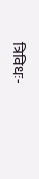त्रिविधः-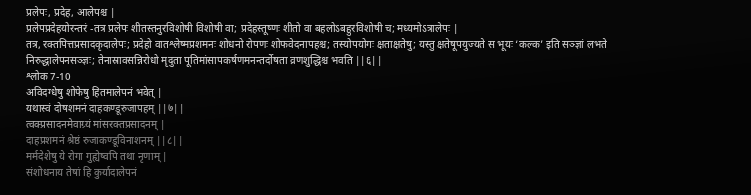प्रलेपः, प्रदेह, आलेपश्च |
प्रलेपप्रदेहयोरन्तरं -तत्र प्रलेपः शीतस्तनुरविशोषी विशोषी वा; प्रदेहस्तूष्णः शीतो वा बहलोऽबहुरविशोषी च; मध्यमोऽत्रालेपः |
तत्र, रक्तपित्तप्रसादकृदालेपः; प्रदेहो वातश्लेष्मप्रशमनः शोधनो रोपणः शोफवेदनापहश्च; तस्योपयोगः क्षताक्षतेषु; यस्तु क्षतेषूपयुज्यते स भूयः ‘कल्क’ इति सञ्ज्ञां लभते निरुद्धालेपनसञ्ज्ञः; तेनास्रावसन्निरोधो मृदुता पूतिमांसापकर्षणमनन्तर्दोषता व्रणशुद्धिश्च भवति ||६||
श्लोक 7-10
अविदग्धेषु शोफेषु हितमालेपनं भवेत् |
यथास्वं दोषशमनं दाहकण्डूरुजापहम् ||७||
त्वक्प्रसादनमेवाग्र्यं मांसरक्तप्रसादनम् |
दाहप्रशमनं श्रेष्ठं रुजाकण्डूविनाशनम् ||८||
मर्मदेशेषु ये रोगा गुह्येष्वपि तथा नृणाम् |
संशोधनाय तेषां हि कुर्यादालेपनं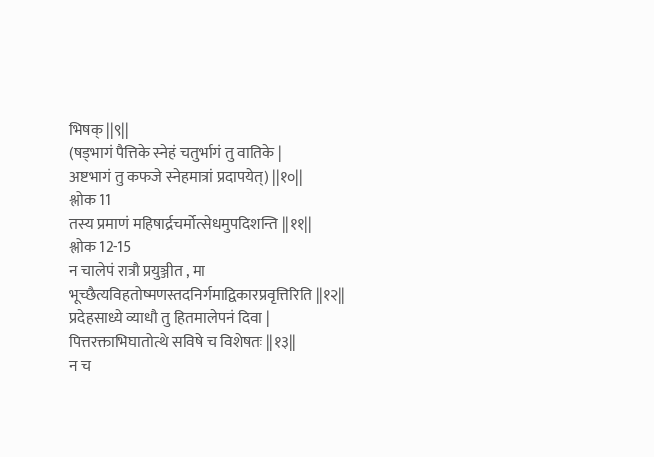भिषक् ||९||
(षड्भागं पैत्तिके स्नेहं चतुर्भागं तु वातिके |
अष्टभागं तु कफजे स्नेहमात्रां प्रदापयेत्) ||१०||
श्लोक 11
तस्य प्रमाणं महिषार्द्रचर्मोत्सेधमुपदिशन्ति ||११||
श्लोक 12-15
न चालेपं रात्रौ प्रयुञ्जीत , मा भूच्छैत्यविहतोष्मणस्तदनिर्गमाद्विकारप्रवृत्तिरिति ||१२||
प्रदेहसाध्ये व्याधौ तु हितमालेपनं दिवा |
पित्तरक्ताभिघातोत्थे सविषे च विशेषतः ||१३||
न च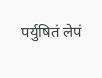पर्युषितं लेपं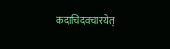कदाचिदवचारयेत्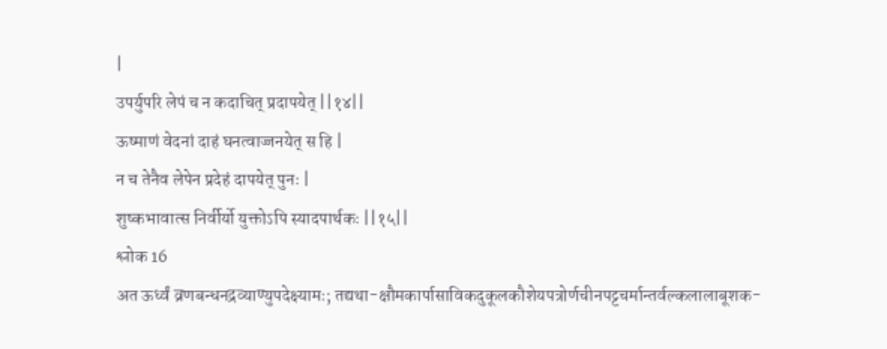|
उपर्युपरि लेपं च न कदाचित् प्रदापयेत् ||१४||
ऊष्माणं वेदनां दाहं घनत्वाज्जनयेत् स हि |
न च तेनैव लेपेन प्रदेहं दापयेत् पुनः |
शुष्कभावात्स निर्वीर्यो युक्तोऽपि स्यादपार्थकः ||१५||
श्लोक 16
अत ऊर्ध्वं व्रणबन्धनद्रव्याण्युपदेक्ष्यामः; तद्यथा-क्षौमकार्पासाविकदुकूलकौशेयपत्रोर्णचीनपट्टचर्मान्तर्वल्कलालाबूशक-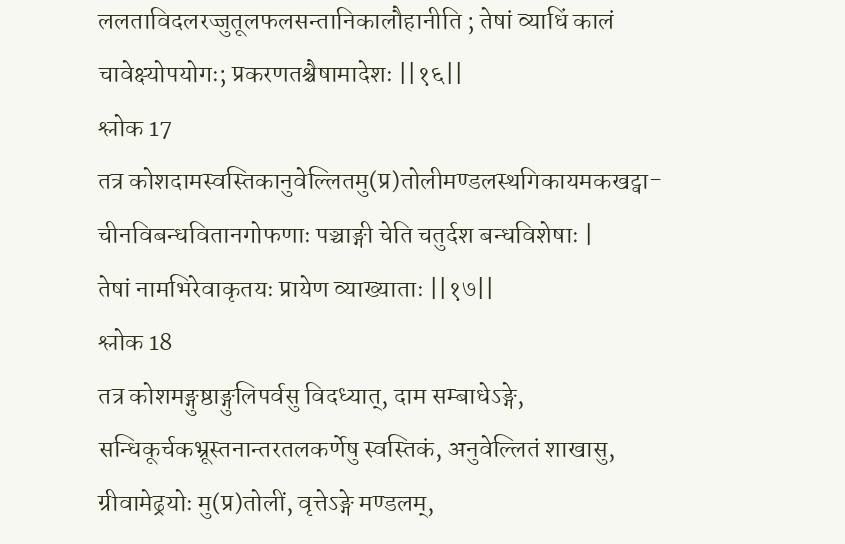ललताविदलरज्जुतूलफलसन्तानिकालौहानीति ; तेषां व्याधिं कालं चावेक्ष्योपयोगः; प्रकरणतश्चैषामादेशः ||१६||
श्लोक 17
तत्र कोशदामस्वस्तिकानुवेल्लितमु(प्र)तोलीमण्डलस्थगिकायमकखट्वा-चीनविबन्धवितानगोफणाः पञ्चाङ्गी चेति चतुर्दश बन्धविशेषाः |
तेषां नामभिरेवाकृतयः प्रायेण व्याख्याताः ||१७||
श्लोक 18
तत्र कोशमङ्गुष्ठाङ्गुलिपर्वसु विदध्यात्, दाम सम्बाधेऽङ्गे, सन्धिकूर्चकभ्रूस्तनान्तरतलकर्णेषु स्वस्तिकं, अनुवेल्लितं शाखासु, ग्रीवामेढ्रयोः मु(प्र)तोलीं, वृत्तेऽङ्गे मण्डलम्,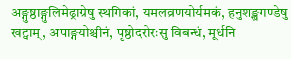अङ्गुष्ठाङ्गुलिमेढ्राग्रेषु स्थगिकां, यमलव्रणयोर्यमकं, हनुशङ्खगण्डेषु खट्वाम्, अपाङ्गयोश्चीनं, पृष्ठोदरोरःसु विबन्धं, मूर्धनि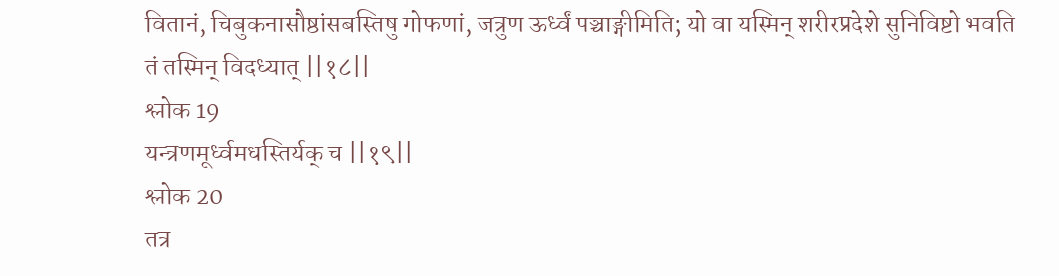वितानं, चिबुकनासौष्ठांसबस्तिषु गोफणां, जत्रुण ऊर्ध्वं पञ्चाङ्गीमिति; यो वा यस्मिन् शरीरप्रदेशे सुनिविष्टो भवति तं तस्मिन् विदध्यात् ||१८||
श्लोक 19
यन्त्रणमूर्ध्वमधस्तिर्यक् च ||१९||
श्लोक 20
तत्र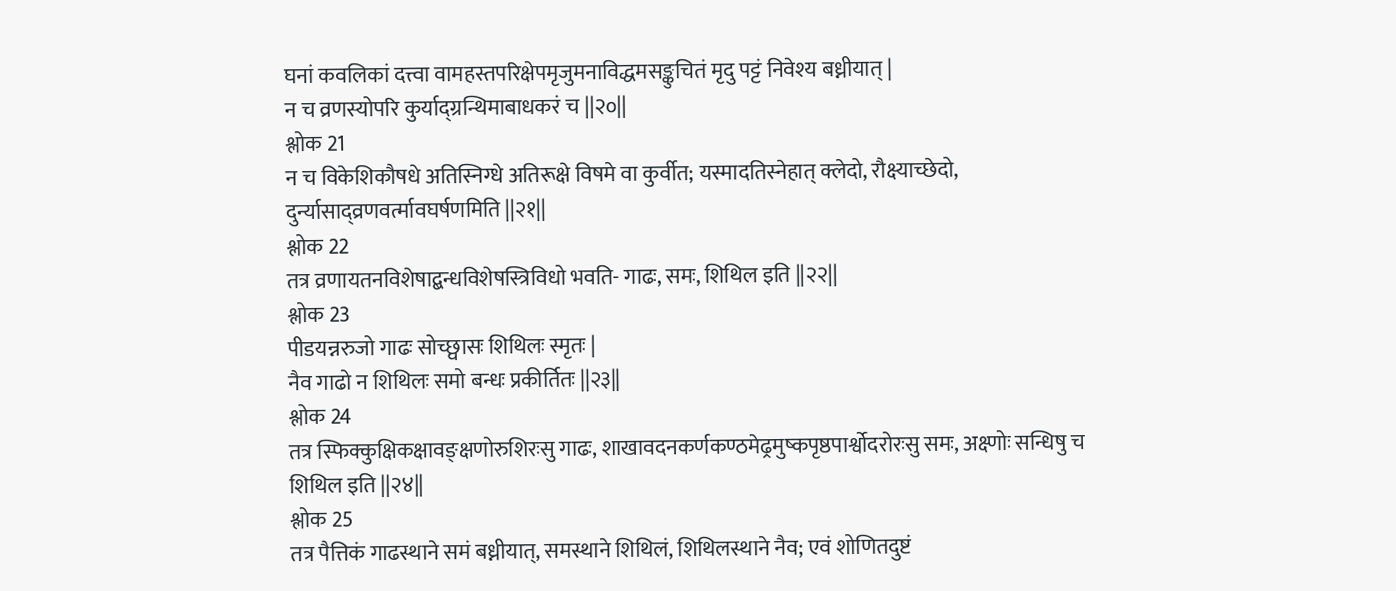घनां कवलिकां दत्त्वा वामहस्तपरिक्षेपमृजुमनाविद्धमसङ्कुचितं मृदु पट्टं निवेश्य बध्नीयात् |
न च व्रणस्योपरि कुर्याद्ग्रन्थिमाबाधकरं च ||२०||
श्लोक 21
न च विकेशिकौषधे अतिस्निग्धे अतिरूक्षे विषमे वा कुर्वीत; यस्मादतिस्नेहात् क्लेदो, रौक्ष्याच्छेदो, दुर्न्यासाद्व्रणवर्त्मावघर्षणमिति ||२१||
श्लोक 22
तत्र व्रणायतनविशेषाद्बन्धविशेषस्त्रिविधो भवति- गाढः, समः, शिथिल इति ||२२||
श्लोक 23
पीडयन्नरुजो गाढः सोच्छ्वासः शिथिलः स्मृतः |
नैव गाढो न शिथिलः समो बन्धः प्रकीर्तितः ||२३||
श्लोक 24
तत्र स्फिक्कुक्षिकक्षावङ्क्षणोरुशिरःसु गाढः, शाखावदनकर्णकण्ठमेढ्रमुष्कपृष्ठपार्श्वोदरोरःसु समः, अक्ष्णोः सन्धिषु च शिथिल इति ||२४||
श्लोक 25
तत्र पैत्तिकं गाढस्थाने समं बध्नीयात्, समस्थाने शिथिलं, शिथिलस्थाने नैव; एवं शोणितदुष्टं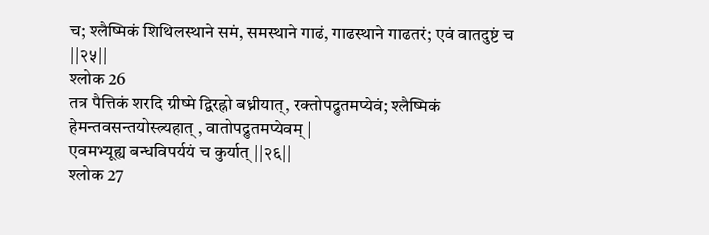च; श्लैष्मिकं शिथिलस्थाने समं, समस्थाने गाढं, गाढस्थाने गाढतरं; एवं वातदुष्टं च ||२५||
श्लोक 26
तत्र पैत्तिकं शरदि ग्रीष्मे द्विरह्नो बध्नीयात्, रक्तोपद्रुतमप्येवं; श्लैष्मिकं हेमन्तवसन्तयोस्त्र्यहात् , वातोपद्रुतमप्येवम् |
एवमभ्यूह्य बन्धविपर्ययं च कुर्यात् ||२६||
श्लोक 27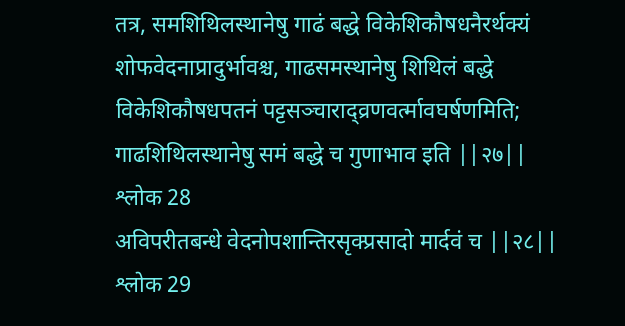तत्र, समशिथिलस्थानेषु गाढं बद्धे विकेशिकौषधनैरर्थक्यं शोफवेदनाप्रादुर्भावश्च, गाढसमस्थानेषु शिथिलं बद्धे विकेशिकौषधपतनं पट्टसञ्चाराद्व्रणवर्त्मावघर्षणमिति; गाढशिथिलस्थानेषु समं बद्धे च गुणाभाव इति ||२७||
श्लोक 28
अविपरीतबन्धे वेदनोपशान्तिरसृक्प्रसादो मार्दवं च ||२८||
श्लोक 29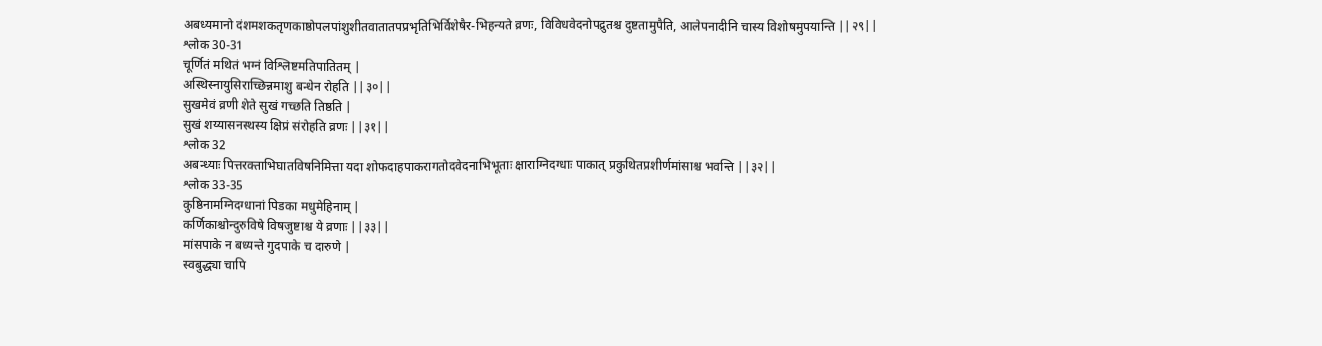अबध्यमानो दंशमशकतृणकाष्ठोपलपांशुशीतवातातपप्रभृतिभिर्विशेषैर-भिहन्यते व्रणः, विविधवेदनोपद्रुतश्च दुष्टतामुपैति, आलेपनादीनि चास्य विशोषमुपयान्ति ||२९||
श्लोक 30-31
चूर्णितं मथितं भग्नं विश्लिष्टमतिपातितम् |
अस्थिस्नायुसिराच्छिन्नमाशु बन्धेन रोहति ||३०||
सुखमेवं व्रणी शेते सुखं गच्छति तिष्ठति |
सुखं शय्यासनस्थस्य क्षिप्रं संरोहति व्रणः ||३१||
श्लोक 32
अबन्ध्याः पित्तरक्ताभिघातविषनिमित्ता यदा शोफदाहपाकरागतोदवेदनाभिभूताः क्षाराग्निदग्धाः पाकात् प्रकुथितप्रशीर्णमांसाश्च भवन्ति ||३२||
श्लोक 33-35
कुष्ठिनामग्निदग्धानां पिडका मधुमेहिनाम् |
कर्णिकाश्चोन्दुरुविषे विषजुष्टाश्च ये व्रणाः ||३३||
मांसपाके न बध्यन्ते गुदपाके च दारुणे |
स्वबुद्ध्या चापि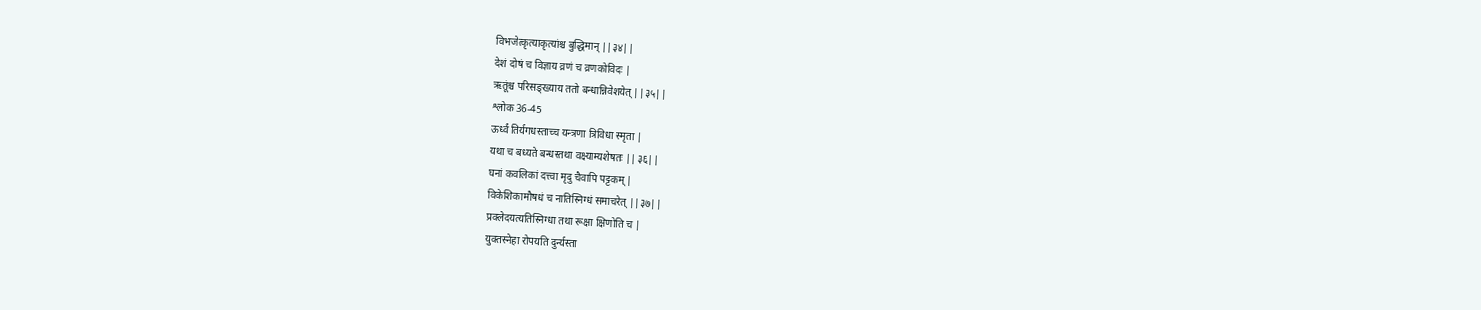विभजेत्कृत्याकृत्यांश्च बुद्धिमान् ||३४||
देशं दोषं च विज्ञाय व्रणं च व्रणकोविदः |
ऋतूंश्च परिसङ्ख्याय ततो बन्धान्निवेशयेत् ||३५||
श्लोक 36-45
ऊर्ध्वं तिर्यगधस्ताच्च यन्त्रणा त्रिविधा स्मृता |
यथा च बध्यते बन्धस्तथा वक्ष्याम्यशेषतः ||३६||
घनां कवलिकां दत्त्वा मृदु चैवापि पट्टकम् |
विकेशिकामौषधं च नातिस्निग्धं समाचरेत् ||३७||
प्रक्लेदयत्यतिस्निग्धा तथा रूक्षा क्षिणोति च |
युक्तस्नेहा रोपयति दुर्न्यस्ता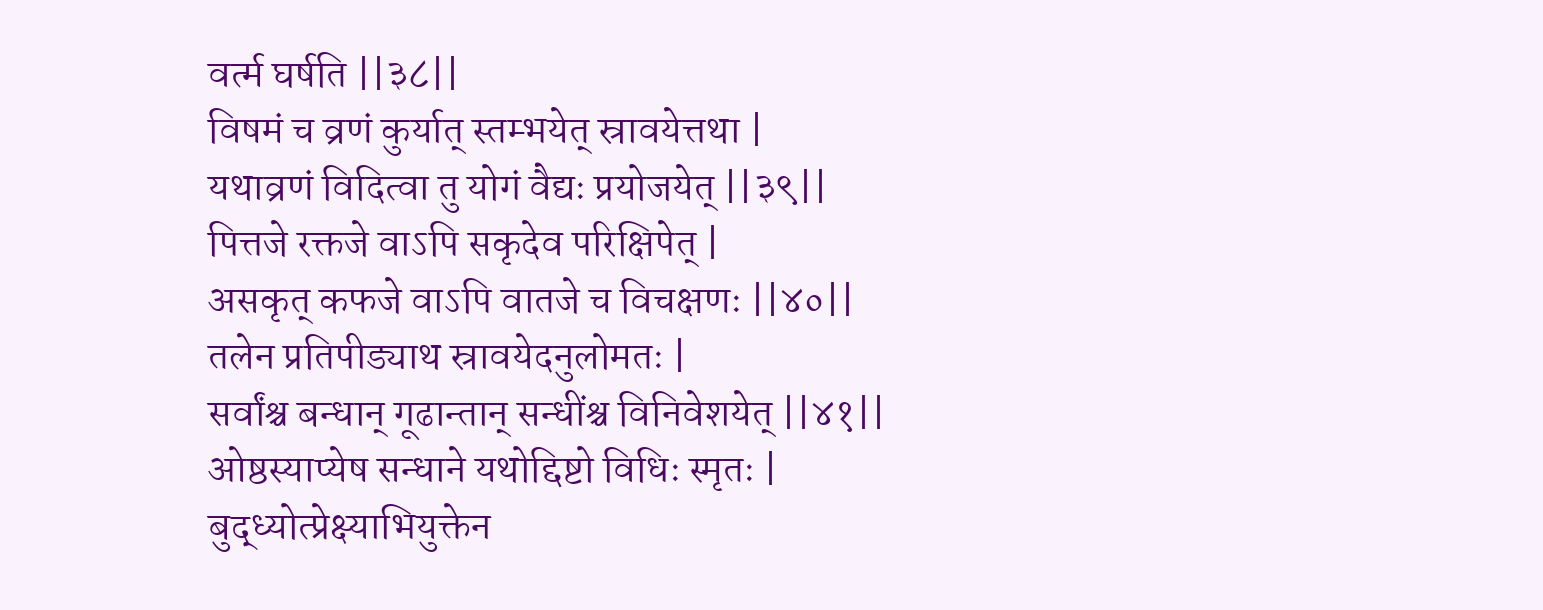वर्त्म घर्षति ||३८||
विषमं च व्रणं कुर्यात् स्तम्भयेत् स्रावयेत्तथा |
यथाव्रणं विदित्वा तु योगं वैद्यः प्रयोजयेत् ||३९||
पित्तजे रक्तजे वाऽपि सकृदेव परिक्षिपेत् |
असकृत् कफजे वाऽपि वातजे च विचक्षणः ||४०||
तलेन प्रतिपीड्याथ स्रावयेदनुलोमतः |
सर्वांश्च बन्धान् गूढान्तान् सन्धींश्च विनिवेशयेत् ||४१||
ओष्ठस्याप्येष सन्धाने यथोद्दिष्टो विधिः स्मृतः |
बुद्ध्योत्प्रेक्ष्याभियुक्तेन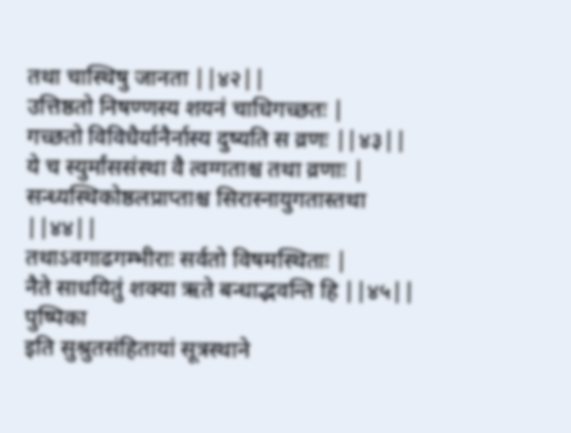तथा चास्थिषु जानता ||४२||
उत्तिष्ठतो निषण्णस्य शयनं चाधिगच्छतः |
गच्छतो विविधैर्यानैर्नास्य दुष्यति स व्रणः ||४३||
ये च स्युर्मांससंस्था वै त्वग्गताश्च तथा व्रणाः |
सन्ध्यस्थिकोष्ठलप्राप्ताश्च सिरास्नायुगतास्तथा ||४४||
तथाऽवगाढगम्भीराः सर्वतो विषमस्थिताः |
नैते साधयितुं शक्या ऋते बन्धाद्भवन्ति हि ||४५||
पुष्पिका
इति सुश्रुतसंहितायां सूत्रस्थाने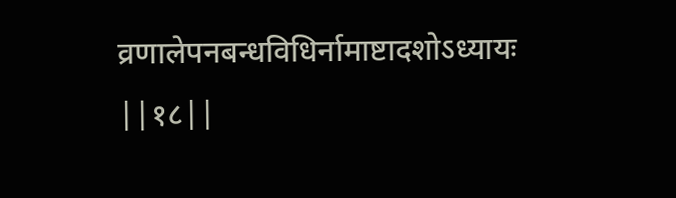व्रणालेपनबन्धविधिर्नामाष्टादशोऽध्यायः ||१८||